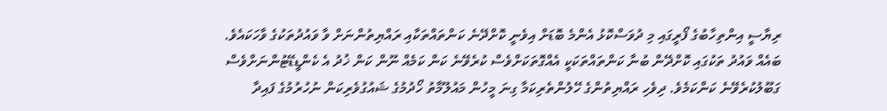ރިޔާސީ އިންތިހާބުގެ ފޯރީގައި މި ދުވަސްކޮޅު އެންމެ ބޮޑަށް އިވެނީ ކޮށްދޭނެ ކަންތައްތަކާއި ރައްޔިތުންނަށް ވާ ވައުދުތަކުގެ ވާހަކައެވެ. ބައެއް ވައުދު ތަކުގައި ކޮށްދޭން ބުނާ ކަންތައްތަކަކީ އެއްގޮތަކަށްވެސް ކުރެވޭނެ ކަން ކަމެއް ނޫން ކަން ޚުދު އެ ކެންޑީޑޭޓުންނަށްވެސް ގަބޫލުކުރެވޭނެ ކަންކަމެވެ. ދިވެހި ރައްޔިތުންގެ ހޭލުންތެރިކަމާ ގިނަ މީހުން މައުލޫމާތު ހޯދުމުގެ ޝައުގުވެރިކަން ނުހުރުމުގެ ފައިދާ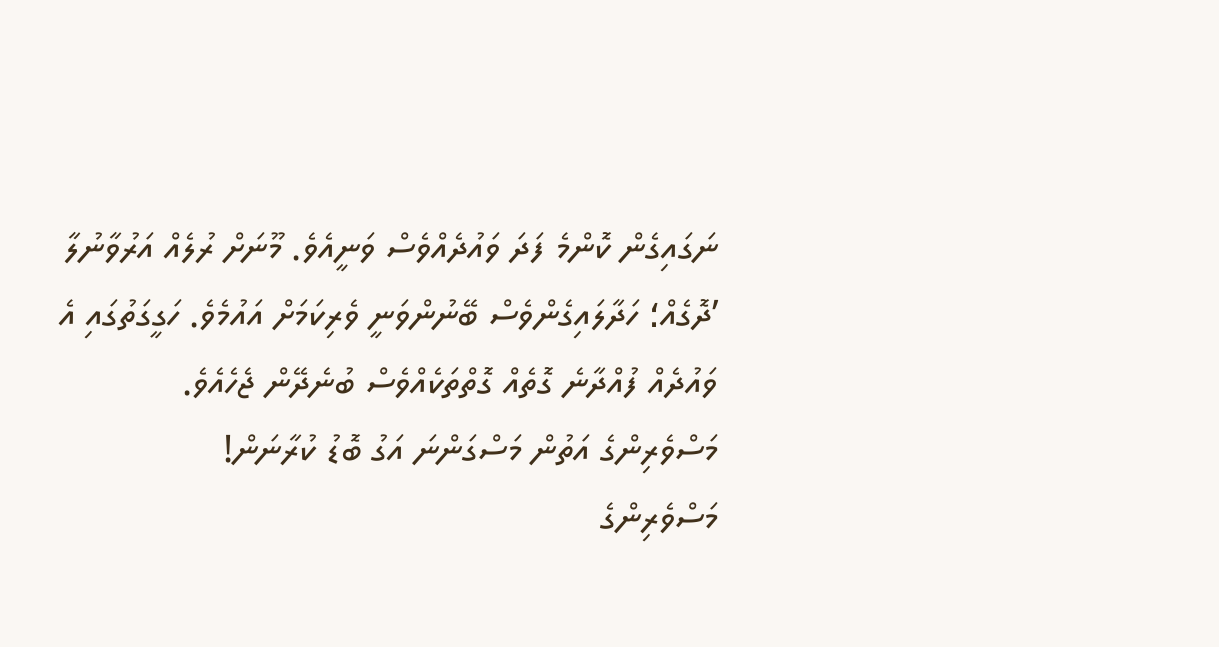ނަގައިގެން ކޮންމެ ފަދަ ވައުދެއްވެސް ވަނީއެވެ. މޫނަށް ރުލެއް އަރުވާނުލާ ’ދޮގެއް؛ ހަދާލައިގެންވެސް ބޭނުންވަނީ ވެރިކަމަށް އައުމެވެ. ހަގީގަތުގައި އެ ވައުދެއް ފުއްދާނެ ގޮތެއް ގޮތްތަކެއްވެސް ބުނެދޭން ޖެހެއެވެ.
މަސްވެރިންގެ އަތުން މަސްގަންނަ އަގު ބޮޑު ކުރާނަން!
މަސްވެރިންގެ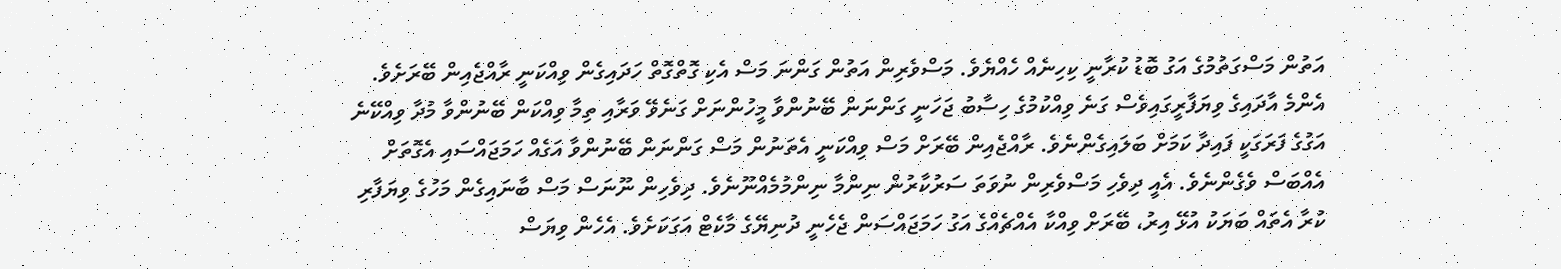އަތުން މަސްގަތުމުގެ އަގު ބޮޑު ކުރާނީ ކިހިނެއް ހެއްޔެވެ. މަސްވެރިން އަތުން ގަންނަ މަސް އެކި ގޮތްގޮތް ހަދައިގެން ވިއްކަނީ ރާއްޖެއިން ބޭރަށެވެ. އެންމެ އާދައިގެ ވިޔަފާރީގައިވެސް ގަނެ ވިއްކުމުގެ ހިސާބު ޖަހަނީ ގަންނަން ބޭނުންވާ މީހުންނަށް ގަނެވޭ ވަރާއި ތިމާ ވިއްކަން ބޭނުންވާ މުދާ ވިއްކޭނެ އަގުގެ ފަރަގަކީ ފައިދާ ކަމަށް ބަލައިގެންނެވެ. ރާއްޖެއިން ބޭރަށް މަސް ވިއްކަނީ އެތަނުން މަސް ގަންނަން ބޭނުންވާ އަގެއް ހަމަޖައްސައި އެގޮތަށް އެއްބަސް ވެގެންނެވެ. އެއީ ދިވެހި މަސްވެރިން ނުވަތަ ސަރުކާރުން ނިންމާ ނިންމުމެއްނޫނެވެ. ދިވެހިން ނޫނަސް މަސް ބާނައިގެން މަހުގެ ވިޔަފާރި ކުރާ އެތައް ބަޔަކު އުޅޭ އިރު، ބޭރަށް ވިއްކާ އެއްޗެއްގެ އަގު ހަމަޖައްސަން ޖެހެނީ ދުނިޔޭގެ މާކެޓް އަގަކަށެވެ. އެހެން ވިޔަސް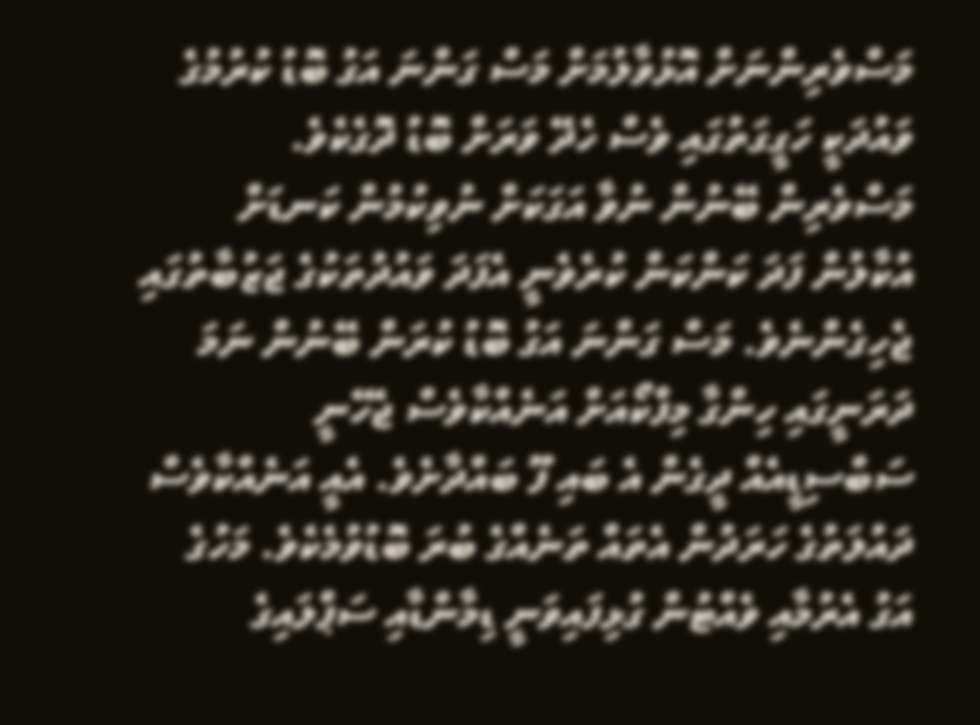މަސްވެރިންނަށް އޮޅުވާލުމަށް މަސް ގަންނަ އަގު ބޮޑު ކުރުމުގެ ވައުދަކީ ހަގީގަތުގައި ވެސް ހެދޭ ވަރަށް ބޮޑު ދޮގެކެވެ. މަސްވެރިން ބޭނުން ނުވާ އަގަކަށް ނުވިކުމުން ކަނޑަށް އުކާލުން ފަދަ ކަންކަން ކުރެވެނީ އެފަދަ ވައުދުތަކުގެ ޖަޒުބާތުގައި ޖެހިގެންނެވެ. މަސް ގަންނަ އަގު ބޮޑު ކުރަން ބޭނުން ނަމަ ދަރަނީގައި ހިންގާ މިފްކޯއަށް އަނެއްކާވެސް ޖެހޭނީ ސަބްސިޑީއެއް ދީގެން އެ ބައި ފޫ ބައްދާށެވެ. އެއީ އަނެއްކާވެސް ދައުލަތުގެ ހަރަދުން އެތައް ތަނެއްގެ ބުރަ ބޮޑުވުމެކެވެ. މަހުގެ އަގު އެރުމާއި ވެއްޓުން ގުޅިފައިވަނީ ޑިމާންޑާއި ސަޕްލައިގެ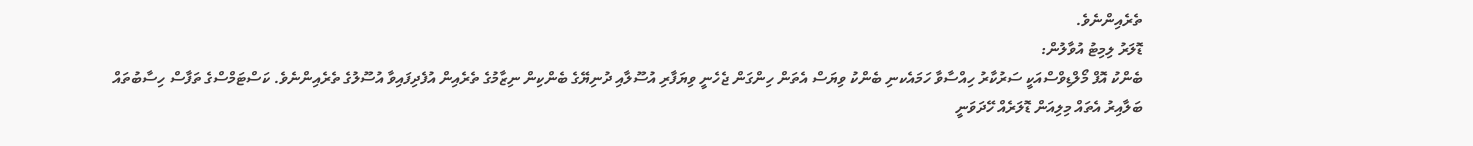ތެރެއިންނެވެ.
ޑޮލަރު ލިމިޓު އުވާލުން:
ބެންކު އޮފް މޯލްޑިވްސްއަކީ ސަރުކާރު ހިއްސާވާ ހަމައެކނި ބެންކު ވިޔަސް އެތަން ހިންގަން ޖެހެނީ ވިޔަފާރި އުސޫލާއި ދުނިޔޭގެ ބެންކިން ނިޒާމުގެ ތެރެއިން އުފެދިފައިވާ އުސޫލުގެ ތެރެއިންނެވެ. ކަސްޓަމްސްގެ ތަފާސް ހިސާބުތައް ބަލާއިރު އެތައް މިލިއަން ޑޮލަރެއް ހޭދަވަނީ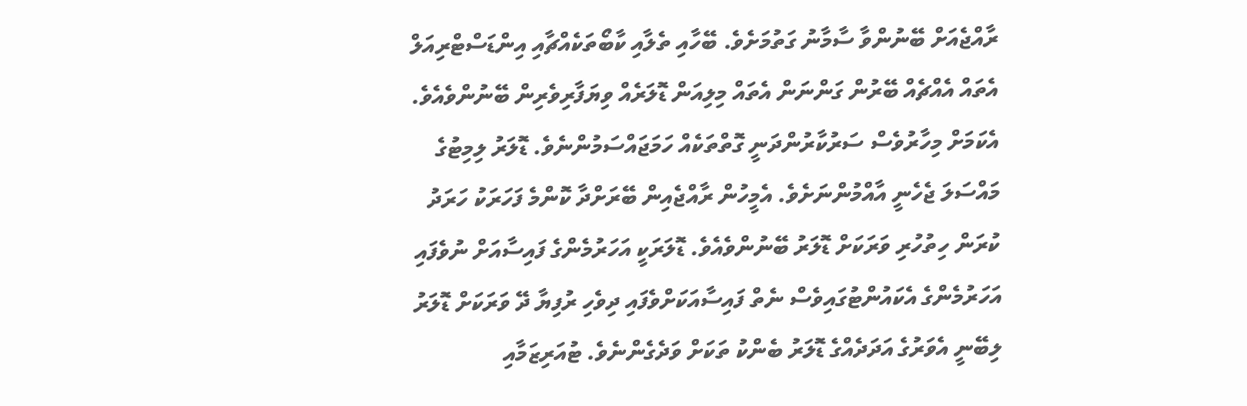ރާއްޖެއަށް ބޭނުންވާ ސާމާނު ގަތުމަށެވެ. ބޭހާއި ތެލާއި ކާބޯތަކެއްޗާއި އިންޑަސްޓްރިއަލް އެތައް އެއްޗެއް ބޭރުން ގަންނަން އެތައް މިލިއަން ޑޮލަރެއް ވިޔަފާރިވެރިން ބޭނުންވެއެވެ. އެކަމަށް މިހާރުވެސް ސަރުކާރުންދަނީ ގޮތްތަކެއް ހަމަޖައްސަމުންނެވެ. ޑޮލަރު ލިމިޓުގެ މައްސަލަ ޖެހެނީ އާއްމުންނަށެވެ. އެމީހުން ރާއްޖެއިން ބޭރަށްދާ ކޮންމެ ފަހަރަކު ހަރަދު ކުރަން ހިތުހުރި ވަރަކަށް ޑޮލަރު ބޭނުންވެއެވެ. ޑޮލަރަކީ އަހަރުމެންގެ ފައިސާއަށް ނުވެފައި އަހަރުމެންގެ އެކައުންޓުގައިވެސް ނެތް ފައިސާއަކަށްވެފައި ދިވެހި ރުފިޔާ ދޭ ވަރަކަށް ޑޮލަރު ލިބޭނީ އެވަރުގެ އަދަދެއްގެ ޑޮލަރު ބެންކު ތަކަށް ވަދެގެންނެވެ. ޓުއަރިޒަމާއި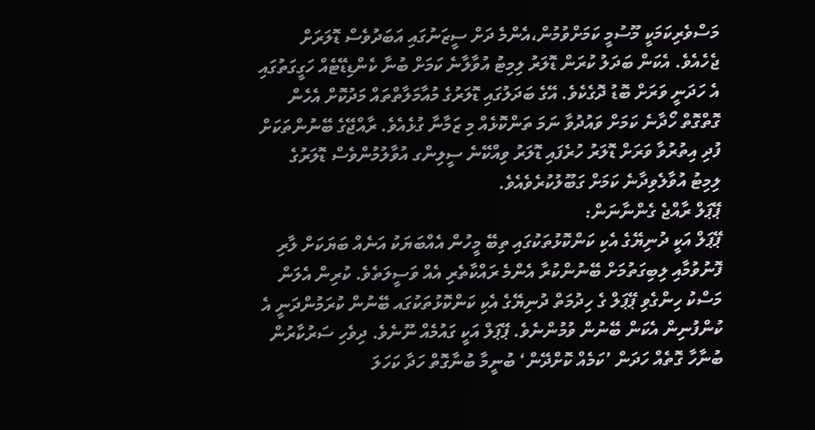މަސްވެރިކަމަކީ މޫސުމީ ކަމަށްވުމުން،އެންމެ ދަށް ސީޒަނުގައި އަބަދުވެސް ޑޮލަރަށް ޖެހެއެވެ. އެކަން ބަދަލު ކުރަން ޑޮލަރު ލިމިޓު އުވާލާނެ ކަމަށް ބުނާ ކެންޑިޑޭޓެއް ހަގީގަތުގައި އެ ހަދަނީ ވަރަށް ބޮޑު ދޮގެކެވެ. އޭގެ ބަދަލުގައި ޑޮލަރުގެ މުއާމަލާތްތައް މަދުކޮށް އެހެން ގޮތްގޮތް ހޯދާނެ ކަމަށް ވައުދުވާ ނަމަ ތަންކޮޅެއް މި ޒަމާނާ ގުޅެއެވެ. ރާއްޖޭގެ ބޭނުންތަކަށް ފުދި އިތުރުވާ ވަރަށް ޑޮލަރު ހުރެފައި ޑޮލަރު ވިއްކޭނެ ސީލިންގ އުވާލުމުންވެސް ޑޮލަރުގެ ލިމިޓު އުވާލެވިދާނެ ކަމަށް ގަބޫލުކުރެވެއެވެ.
ޕޭޕަލް ރާއްޖެ ގެންނާނަން:
ޕޭޕަލް އަކީ ދުނިޔޭގެ އެކި ކަންކޮޅުތަކުގައި ތިބޭ މީހުން އެއްބަޔަކު އަނެއް ބަޔަކަށް ލާރި ފޮނުވުމާއި ލިބިގަތުމަށް ބޭނުންކުރާ އެންމެ ރައްކާތެރި އެއް ވަސީލަތެވެ. ކުރިން އެލަން މަސްކު ހިންގެވި ޕޭޕަލް ގެ ހިދުމަތް ދުނިޔޭގެ އެކި ކަންކޮޅުތަކުގައ ބޭނުން ކުރަމުންދަނީ އެ ކުންފުނިން އެކަން ބޭނުން ވުމުންނެވެ. ޕޭޕަލް އަކީ ގައުމެއް ނޫނެވެ. ދިވެހި ސަރުކާރުން ބުނާހާ ގޮތެއް ހަދަން ’ކަމެއް ކޮށްދޭން‘ ބުނީމާ ބުނާގޮތް ހަދާ ކަހަލަ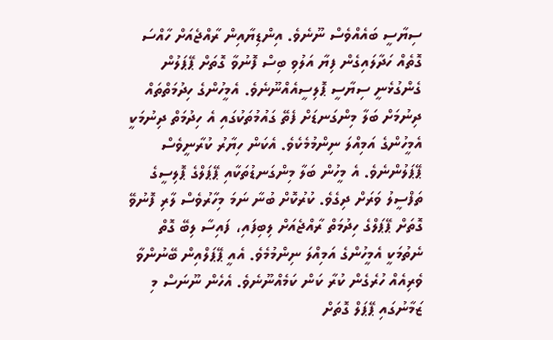ސިޔާސީ ބައެއްވެސް ނޫނެވެ. އިންޑިޔާއިން ރާއްޖެއަށް ހާއްސަ ގޮތެއް ހަދާލައިގެން ފިޔާ އަލުވި ބިސް ފޮނުވާ ގޮތަށް ޕޭޕަލުން ގެންގުޅެނީ ސިޔާސީ ޕޮލިސީއެއްނޫނެވެ. އެމީހުންގެ ހިދުމަތްތައް ދިނުމަށް ބަލާ މިންގަނޑަށް ފެތޭ ގައުމުތަކުގައި އެ ހިދުމަތް ދިނުމަކީ އެމީހުންގެ އަމިއްލަ ނިންމުމެކެވެ. އެކަން ހިޔާރު ކުރާނީވެސް ޕޭޕަލުންނެވެ. އެ މީހުން ބަލާ މިންގަނޑުތަކާއި ޕޭޕަލްގެ ޕޮލިސީގެ ތަފްސީލު ވަރަށް ދިގެވެ. ކުރުކޮށް ބުނާ ނަމަ މިހާރުވެސް ލާރި ފޮނުވޭ ގޮތަށް ޕޭޕަލްގެ ހިދުމަތް ރާއްޖެއަށް ލިބިފައި، ފައިސާ ލިބޭ ގޮތް ނެތުމަކީ އެމީހުންގެ އަމިއްލަ ނިންމުމެވެ. އެއީ ޕޭޕަލްއިން ބޭނުންވާ ވެރިއެއް ހުރެގެން ކުރާ ކަން ކަމެއްނޫނެވެ. އެހެން ނޫނަސް މި ޒަމާނުގައި ޕޭޕަލް ގޮތަށް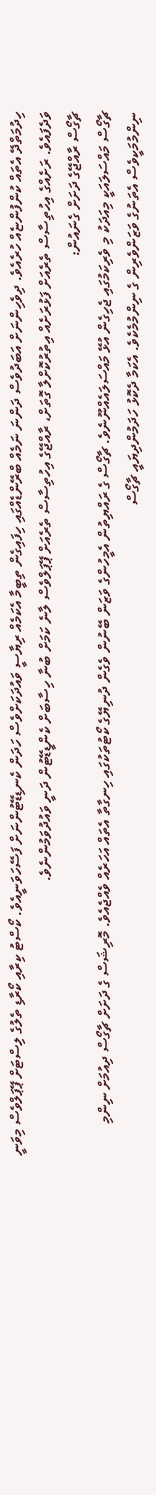ހިދުމަތްދޭ އެތައް ކުންފުންޏެއް ހުރެއެވެ. ދިވެހިންނަށް އަބަދުވެސް ދަންނަ ނަމެއް ބްރޭންޑެއްގައި ހިފައިގެން ތިބީމާ އެކަމެއް ރިޔާސީ ވައުދަކަށްވެސް ހަދަން ކެނޑިޑޭޓުންނަށް ފަސޭހަވަނީއެވެ. ކޯސްޓު ކިރާއި ކޯރާޑި ތެލުގެ ލިސްޓަށް ޕޭޕަލްވެސް މިވަނީ ވަދެފައެވެ. ރަށެއްގެ އިހުތިސާސް ތެރެއަށް ފަޅުރަށެއް އިތުރުކޮށްލާ ގޮތަށް، ރާއްޖޭގެ އިހުތިސާސް ތެރެއަށް ޕޭޕަލްވެސް ލާނެ ކަމަށް ބުނާ ހިސާބަށް ކެންޑީޑޭޓުން ދަނީ ވައުދުވަމުންނެވެ.
ޗާގޯސް ރާއްޖޭގެ ދަށަށް ގެނައުން:
ޗާގޯސް މައްސަލައަކީ މިއަދަކު މި ވެރިކަމުގައި ޖެހިގެން އުޅޭ މައްސަލައެއްނޫނެވެ. ޗާގޯސް ގެ ރައްޔިތުން އެމީހުންގެ ވަޒަން ބޭނުން ވެގެން ދުނިޔޭގެ ކޯޓުތަކުގައި ހިނގާތާ އެތައް އަހަރެއް ވެއްޖެއެވެ. މޮރިޝަސް ގެ ދަށަށް ޗާގޯސް ދިއުމަށް ނިންމި ނިންމުމަކީވެސް އެތަނުގެ ވަޒަންވެރިން ގެ ނިންމުމެކެވެ. އެކަމާ ދެކޮޅު ހަދަމުންދިޔައީ ޗާގޯސް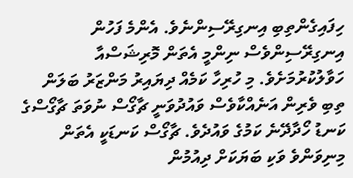ހިފައިގެންތިބި އިނގިރޭސިންނެވެ. އެންމެ ފަހުން އިނގިރޭސިންވެސް ނިންމީ އެތަން މޮރިޝަސްއާ ހަވާލުކުރުމަށެވެ. މި ހުރިހާ ކަމެއް ދިޔައިރު މަންޒަރު ބަލަން ތިބި ވެރިން އަނެއްކާވެސް ވައުދުވަނީ ޗާގޯސް ނުވަތަ ޗާގޯސްގެ ކަނޑު ހޯދާދޭނެ ކަމުގެ ވައުދެވެ. ޗާގޯސް ކަނޑަކީ އެތަން މިނިވަންވެ ވަކި ބަޔަކަށް ދިއުމުން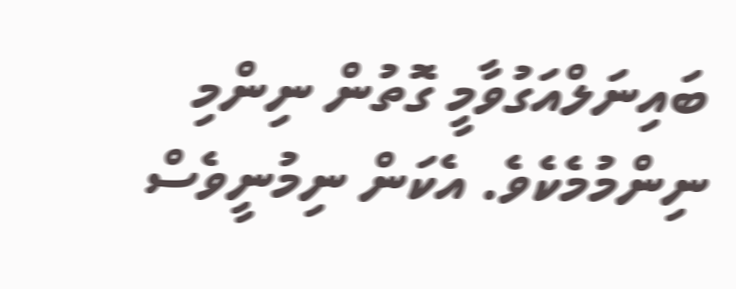ބައިނަލްއަގުވާމީ ގޮތުން ނިންމި ނިންމުމެކެވެ. އެކަން ނިމުނީވެސް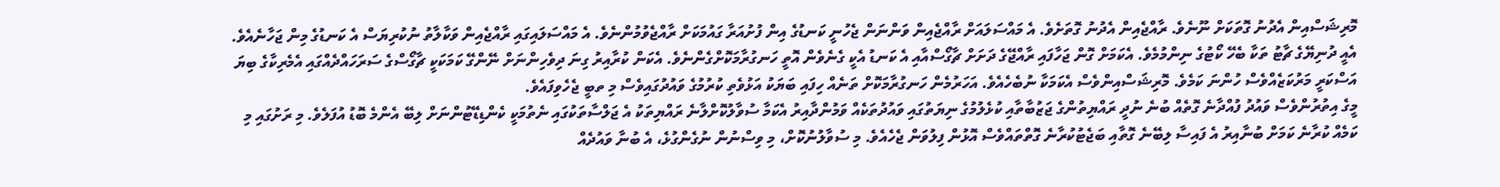މޮރިޝަސްއިން އެދުނު ގޮތަކަށް ނޫނެވެ. ރާއްޖެއިން އެދުނު ގޮތަށެވެ. އެ މައްސަލައަށް ރާއްޖެއިން ވަންނަން ޖެހުނީ ކަނޑުގެ އިން ފުށުއަރާ ގައުމަކަށް ރާއްޖެވުމުންނެވެ. އެ މައްސަލައިގައި ރާއްޖެއިން ވަކާލާތު ނުކުރިޔަސް އެ ކަނޑުގެ މިން ޖަހާނެއެވެ. އެއީ ދުނިޔޭގެ ޗާޓު ތަކާ ބެހޭ ކޯޓުގެ ނިންމުމެވެ. އެކަމަށް ގޮން ޖަހާފައި ރާއްޖޭގެ ދަށަށް ޗާގޯސްއާއި އެ ކަނޑު އެކީ ގެނެވެން އޮތީ ހަނގުރާމަކޮށްގެންނެވެ. އެކަން ކުރާއިރު ގިނަ ދިވެހިންނަށް ނޭންގޭ ކަމަކަކީ ޗާގޯސްގެ ސަރަހައްދެއްގައި އެމެރިކާގެ ބިޔަ އަސްކަރީ މަރުކަޒެއްވެސް ހުންނަ ކަމެވެ. މޮރިޝަސްއިންވެސް އެކަމަކާ ނުބެހެއެވެ. އަހަރުމެން ހަނގުރާމަކޮށް ތަނެއް ހިފައި ބަޔަކު އަޅުވެތި ކުރުމުގެ ވައުދުގައިވެސް މި ތބީ ޖެހެވިފައެވެ.
މީގެ އިތުރުންވެސް ވައުދު ފުއްދާނެ ގޮތެއް ބުނެ ނުދީ ރައްޔިތުންގެ ޖަޒުބާތާއި ކުޅެލުމުގެ ނިޔަތުގައި ވައުދުތަކެއް ވަމުންދާއިރު އެކަމާ ސުވާލުކޮށްލާނެ ރައްޔިތަކު އެ ޖަލްސާތަކުގައި ނެތުމަކީ ކެންޑިޑޭޓުންނަށް ލިބޭ އެންމެ ބޮޑު އުފަލެވެ. މި ރަށުގައި މި ކަމެއް ކުރާނެ ކަމަށް ބުނާއިރު އެ ފައިސާ ލިބޭނެ ގޮތާއި ބަޖެޓުކުރާނެ ގޮތްތައްވެސް އޮޅުން ފިލުވަން ޖެހެއެވެ. މި ސުވާލުނުކޮށް، މި ވިސްނުން ނުގެންގުޅެ، އެ ބުނާ ވައުދެއް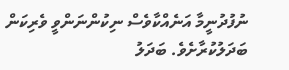ނުފުދުނީމާ އަނެއްކާވެސް ނިކުންނަންވީ ވެރިކަން ބަދަލުކުރާށެވެ. ބަދަލު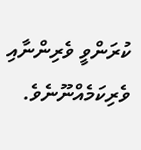ކުރަންވީ ވެރިންނާއި ވެރިކަމެއްނޫނެވެ.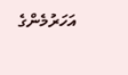އަހަރުމެންގެ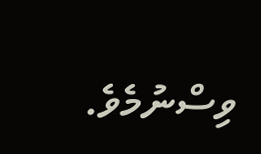ވިސްނުމެވެ.